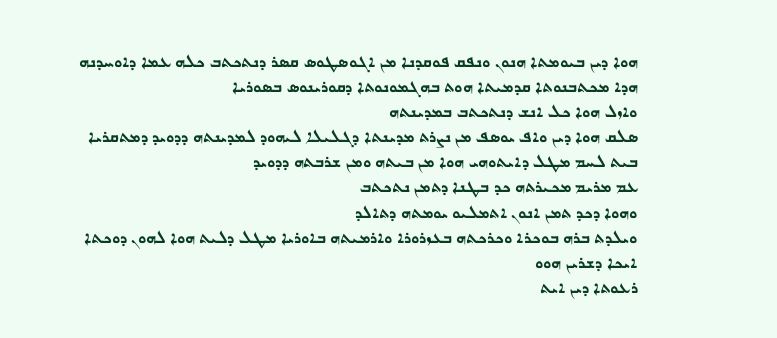ܗܘܐ ܕܝܢ ܒܝܘܡܬܐ ܗܢܘܢ ܘܢܦܩ ܦܘܩܕܢܐ ܡܢ ܐܓܘܣܛܘܣ ܩܣܪ ܕܢܬܟܬܒ ܟܠܗ ܥܡܐ ܕܐܘܚܕܢܗ
ܗܕܐ ܡܟܬܒܢܘܬܐ ܩܕܡܝܬܐ ܗܘܬ ܒܗܓܡܘܢܘܬܐ ܕܩܘܪܝܢܘܣ ܒܣܘܪܝܐ
ܘܐܙܠ ܗܘܐ ܟܠ ܐܢܫ ܕܢܬܟܬܒ ܒܡܕܝܢܬܗ
ܣܠܩ ܗܘܐ ܕܝܢ ܘܐܦ ܝܘܣܦ ܡܢ ܢܨܪܬ ܡܕܝܢܬܐ ܕܓܠܝܠܐ ܠܝܗܘܕ ܠܡܕܝܢܬܗ ܕܕܘܝܕ ܕܡܬܩܪܝܐ ܒܝܬ ܠܚܡ ܡܛܠ ܕܐܝܬܘܗܝ ܗܘܐ ܡܢ ܒܝܬܗ ܘܡܢ ܫܪܒܬܗ ܕܕܘܝܕ
ܥܡ ܡܪܝܡ ܡܟܝܪܬܗ ܟܕ ܒܛܢܐ ܕܬܡܢ ܢܬܟܬܒ
ܘܗܘܐ ܕܟܕ ܬܡܢ ܐܢܘܢ ܐܬܡܠܝܘ ܝܘܡܬܗ ܕܬܐܠܕ
ܘܝܠܕܬ ܒܪܗ ܒܘܟܪܐ ܘܟܪܟܬܗ ܒܥܙܪܘܪܐ ܘܐܪܡܝܬܗ ܒܐܘܪܝܐ ܡܛܠ ܕܠܝܬ ܗܘܐ ܠܗܘܢ ܕܘܟܬܐ ܐܝܟܐ ܕܫܪܝܢ ܗܘܘ
ܪܥܘܬܐ ܕܝܢ ܐܝܬ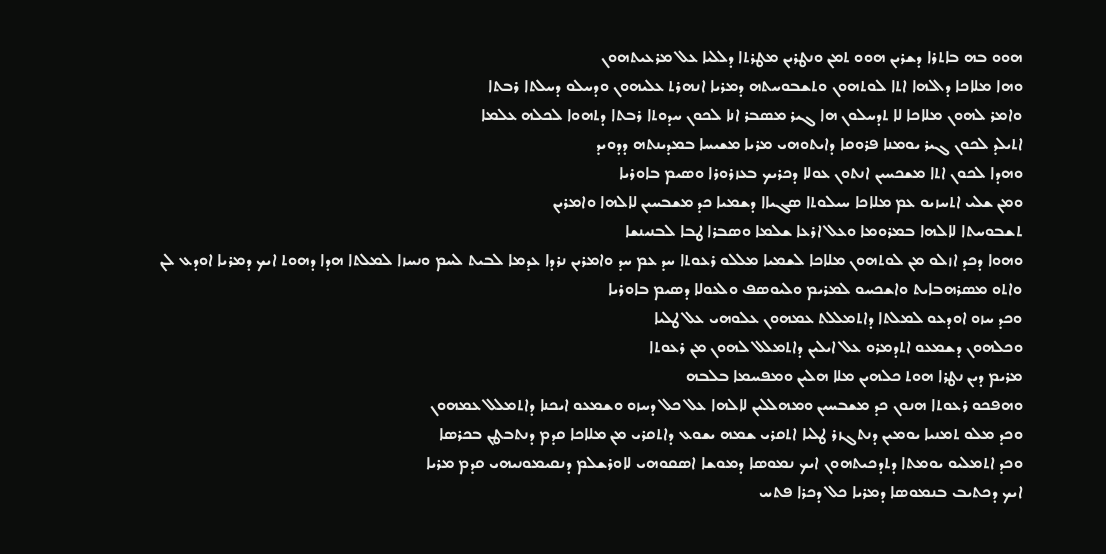ܗܘܘ ܒܗ ܒܐܬܪܐ ܕܫܪܝܢ ܗܘܘ ܬܡܢ ܘܢܛܪܝܢ ܡܛܪܬܐ ܕܠܠܝܐ ܥܠ ܡܪܥܝܬܗܘܢ
ܘܗܐ ܡܠܐܟܐ ܕܐܠܗܐ ܐܬܐ ܠܘܬܗܘܢ ܘܬܫܒܘܚܬܗ ܕܡܪܝܐ ܐܢܗܪܬ ܥܠܝܗܘܢ ܘܕܚܠܘ ܕܚܠܬܐ ܪܒܬܐ
ܘܐܡܪ ܠܗܘܢ ܡܠܐܟܐ ܠܐ ܬܕܚܠܘܢ ܗܐ ܓܝܪ ܡܣܒܪ ܐܢܐ ܠܟܘܢ ܚܕܘܬܐ ܪܒܬܐ ܕܬܗܘܐ ܠܟܠܗ ܥܠܡܐ
ܐܬܝܠܕ ܠܟܘܢ ܓܝܪ ܝܘܡܢܐ ܦܪܘܩܐ ܕܐܝܬܘܗܝ ܡܪܝܐ ܡܫܝܚܐ ܒܡܕܝܢܬܗ ܕܕܘܝܕ
ܘܗܕܐ ܠܟܘܢ ܐܬܐ ܡܫܟܚܝܢ ܐܢܬܘܢ ܥܘܠܐ ܕܟܪܝܟ ܒܥܙܪܘܪܐ ܘܣܝܡ ܒܐܘܪܝܐ
ܘܡܢ ܫܠܝ ܐܬܚܙܝܘ ܥܡ ܡܠܐܟܐ ܚܝܠܘܬܐ ܣܓܝܐܐ ܕܫܡܝܐ ܟܕ ܡܫܒܚܝܢ ܠܐܠܗܐ ܘܐܡܪܝܢ
ܬܫܒܘܚܬܐ ܠܐܠܗܐ ܒܡܪܘܡܐ ܘܥܠ ܐܪܥܐ ܫܠܡܐ ܘܣܒܪܐ ܛܒܐ ܠܒܢܝܢܫܐ
ܘܗܘܐ ܕܟܕ ܐܙܠܘ ܡܢ ܠܘܬܗܘܢ ܡܠܐܟܐ ܠܫܡܝܐ ܡܠܠܘ ܪܥܘܬܐ ܚܕ ܥܡ ܚܕ ܘܐܡܪܝܢ ܢܪܕܐ ܥܕܡܐ ܠܒܝܬ ܠܚܡ ܘܢܚܙܐ ܠܡܠܬܐ ܗܕܐ ܕܗܘܬ ܐܝܟ ܕܡܪܝܐ ܐܘܕܥ ܠܢ
ܘܐܬܘ ܡܣܪܗܒܐܝܬ ܘܐܫܟܚܘ ܠܡܪܝܡ ܘܠܝܘܣܦ ܘܠܥܘܠܐ ܕܣܝܡ ܒܐܘܪܝܐ
ܘܟܕ ܚܙܘ ܐܘܕܥܘ ܠܡܠܬܐ ܕܐܬܡܠܠܬ ܥܡܗܘܢ ܥܠܘܗܝ ܥܠ ܛܠܝܐ
ܘܟܠܗܘܢ ܕܫܡܥܘ ܐܬܕܡܪܘ ܥܠ ܐܝܠܝܢ ܕܐܬܡܠܠ ܠܗܘܢ ܡܢ ܪܥܘܬܐ
ܡܪܝܡ ܕܝܢ ܢܛܪܐ ܗܘܬ ܟܠܗܝܢ ܡܠܐ ܗܠܝܢ ܘܡܦܚܡܐ ܒܠܒܗ
ܘܗܦܟܘ ܪܥܘܬܐ ܗܢܘܢ ܟܕ ܡܫܒܚܝܢ ܘܡܗܠܠܝܢ ܠܐܠܗܐ ܥܠ ܟܠ ܕܚܙܘ ܘܫܡܥܘ ܐܝܟܢܐ ܕܐܬܡܠܠ ܥܡܗܘܢ
ܘܟܕ ܡܠܘ ܬܡܢܝܐ ܝܘܡܝܢ ܕܢܬܓܙܪ ܛܠܝܐ ܐܬܩܪܝ ܫܡܗ ܝܫܘܥ ܕܐܬܩܪܝ ܡܢ ܡܠܐܟܐ ܩܕܡ ܕܢܬܒܛܢ ܒܟܪܣܐ
ܘܟܕ ܐܬܡܠܝܘ ܝܘܡܬܐ ܕܬܕܟܝܬܗܘܢ ܐܝܟ ܢܡܘܣܐ ܕܡܘܫܐ ܐܣܩܘܗܝ ܠܐܘܪܫܠܡ ܕܢܩܝܡܘܢܝܗܝ ܩܕܡ ܡܪܝܐ
ܐܝܟ ܕܟܬܝܒ ܒܢܡܘܣܐ ܕܡܪܝܐ ܟܠ ܕܟܪܐ ܦܬܚ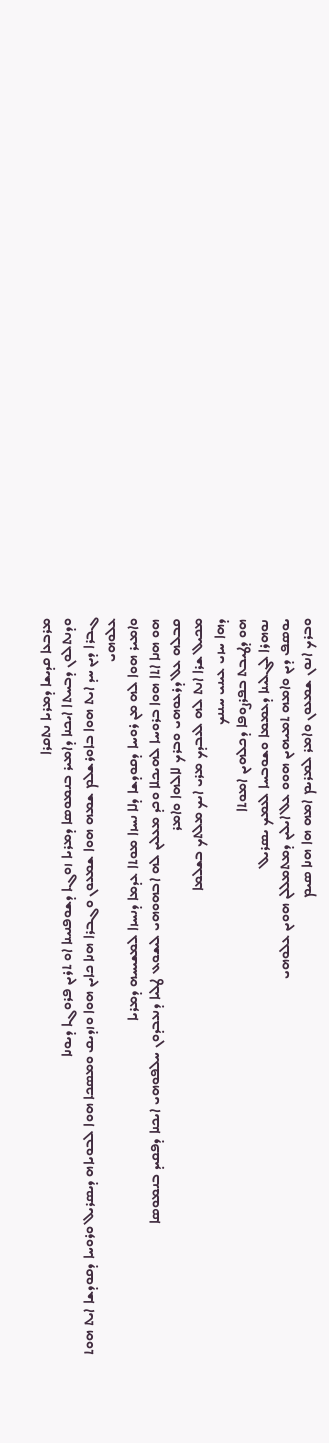ܡܪܒܥܐ ܩܕܝܫܐ ܕܡܪܝܐ ܢܬܩܪܐ
ܘܕܢܬܠܘܢ ܕܒܚܬܐ ܐܝܟܢܐ ܕܐܡܝܪ ܒܢܡܘܣܐ ܕܡܪܝܐ ܙܘܓܐ ܕܫܘܦܢܝܢܐ ܐܘ ܬܪܝܢ ܦܪܘܓܐ ܕܝܘܢܐ
ܓܒܪܐ ܕܝܢ ܚܕ ܐܝܬ ܗܘܐ ܒܐܘܪܫܠܡ ܫܡܗ ܗܘܐ ܫܡܥܘܢ ܘܓܒܪܐ ܗܢܐ ܟܐܝܢ ܗܘܐ ܘܙܕܝܩ ܘܡܣܟܐ ܗܘܐ ܠܒܘܝܐܗ ܕܝܣܪܝܠ ܘܪܘܚܐ ܕܩܘܕܫܐ ܐܝܬ ܗܘܬ ܥܠܘܗܝ
ܘܐܡܝܪ ܗܘܐ ܠܗ ܡܢ ܪܘܚܐ ܕܩܘܕܫܐ ܕܠܐ ܢܚܙܐ ܡܘܬܐ ܥܕܡܐ ܕܢܚܙܐ ܠܡܫܝܚܗ ܕܡܪܝܐ
ܗܘ ܗܢܐ ܐܬܐ ܗܘܐ ܒܪܘܚܐ ܠܗܝܟܠܐ ܘܟܕ ܡܥܠܝܢ ܠܗ ܐܒܗܘܗܝ ܠܝܫܘܥ ܛܠܝܐ ܕܢܥܒܕܘܢ ܚܠܦܘܗܝ ܐܝܟܢܐ ܕܦܩܝܕ ܒܢܡܘܣܐ
ܩܒܠܗ ܥܠ ܕܪܥܘܗܝ ܘܒܪܟ ܠܐܠܗܐ ܘܐܡܪ
ܡܟܝܠ ܫܪܐ ܐܢܬ ܠܗ ܠܥܒܕܟ ܡܪܝ ܐܝܟ ܡܠܬܟ ܒܫܠܡܐ
ܕܗܐ ܚܙܝ ܥܝܢܝ ܚܢܢܟ
ܗܘ ܕܛܝܒܬ ܒܦܪܨܘܦܐ ܕܟܠܗܝܢ ܐܡܘܬܐ
ܢܘܗܪܐ ܠܓܠܝܢܐ ܕܥܡܡܐ ܘܫܘܒܚܐ ܠܥܡܟ ܝܣܪܝܠ
ܝܘܣܦ ܕܝܢ ܘܐܡܗ ܬܡܝܗܝܢ ܗܘܘ ܥܠ ܐܝܠܝܢ ܕܡܬܡܠܠܢ ܗܘܝܢ ܥܠܘܗܝ
ܘܒܪܟ ܐܢܘܢ ܫܡܥܘܢ ܘܐܡܪ ܠܡܪܝܡ ܐܡܗ ܗܐ ܗܢܐ ܣܝܡ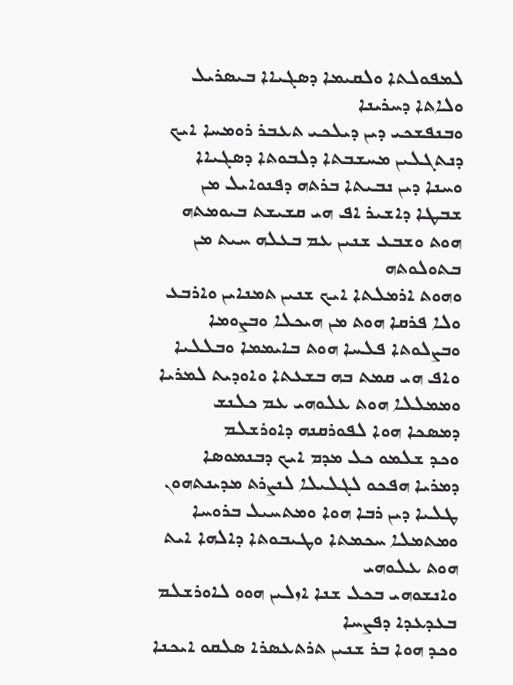ܠܡܦܘܠܬܐ ܘܠܩܝܡܐ ܕܣܓܝܐܐ ܒܝܣܪܝܠ ܘܠܐܬܐ ܕܚܪܝܢܐ
ܘܒܢܦܫܟܝ ܕܝܢ ܕܝܠܟܝ ܬܥܒܪ ܪܘܡܚܐ ܐܝܟ ܕܢܬܓܠܝܢ ܡܚܫܒܬܐ ܕܠܒܘܬܐ ܕܣܓܝܐܐ
ܘܚܢܐ ܕܝܢ ܢܒܝܬܐ ܒܪܬܗ ܕܦܢܘܐܝܠ ܡܢ ܫܒܛܐ ܕܐܫܝܪ ܐܦ ܗܝ ܩܫܝܫܬ ܒܝܘܡܬܗ ܗܘܬ ܘܫܒܥ ܫܢܝܢ ܥܡ ܒܥܠܗ ܚܝܬ ܡܢ ܒܬܘܠܘܬܗ
ܘܗܘܬ ܐܪܡܠܬܐ ܐܝܟ ܫܢܝܢ ܬܡܢܐܝܢ ܘܐܪܒܥ ܘܠܐ ܦܪܩܐ ܗܘܬ ܡܢ ܗܝܟܠܐ ܘܒܨܘܡܐ ܘܒܨܠܘܬܐ ܦܠܚܐ ܗܘܬ ܒܐܝܡܡܐ ܘܒܠܠܝܐ
ܘܐܦ ܗܝ ܩܡܬ ܒܗ ܒܫܥܬܐ ܘܐܘܕܝܬ ܠܡܪܝܐ ܘܡܡܠܠܐ ܗܘܬ ܥܠܘܗܝ ܥܡ ܟܠܢܫ ܕܡܣܟܐ ܗܘܐ ܠܦܘܪܩܢܗ ܕܐܘܪܫܠܡ
ܘܟܕ ܫܠܡܘ ܟܠ ܡܕܡ ܐܝܟ ܕܒܢܡܘܣܐ ܕܡܪܝܐ ܗܦܟܘ ܠܓܠܝܠܐ ܠܢܨܪܬ ܡܕܝܢܬܗܘܢ
ܛܠܝܐ ܕܝܢ ܪܒܐ ܗܘܐ ܘܡܬܚܝܠ ܒܪܘܚܐ ܘܡܬܡܠܐ ܚܟܡܬܐ ܘܛܝܒܘܬܐ ܕܐܠܗܐ ܐܝܬ ܗܘܬ ܥܠܘܗܝ
ܘܐܢܫܘܗܝ ܒܟܠ ܫܢܐ ܐܙܠܝܢ ܗܘܘ ܠܐܘܪܫܠܡ ܒܥܕܥܕܐ ܕܦܨܚܐ
ܘܟܕ ܗܘܐ ܒܪ ܫܢܝܢ ܬܪܬܥܣܪܐ ܣܠܩܘ ܐܝܟܢܐ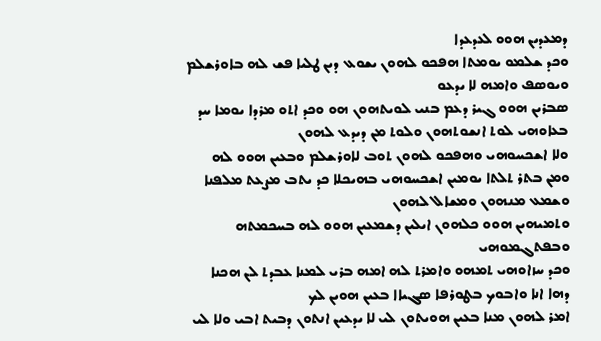ܕܡܥܕܝܢ ܗܘܘ ܠܥܕܥܕܐ
ܘܟܕ ܫܠܡܘ ܝܘܡܬܐ ܗܦܟܘ ܠܗܘܢ ܝܫܘܥ ܕܝܢ ܛܠܝܐ ܦܫ ܠܗ ܒܐܘܪܫܠܡ ܘܝܘܣܦ ܘܐܡܗ ܠܐ ܝܕܥܘ
ܣܒܪܝܢ ܗܘܘ ܓܝܪ ܕܥܡ ܒܢܝ ܠܘܝܬܗܘܢ ܗܘ ܘܟܕ ܐܬܘ ܡܪܕܐ ܝܘܡܐ ܚܕ ܒܥܐܘܗܝ ܠܘܬ ܐܢܫܘܬܗܘܢ ܘܠܘܬ ܡܢ ܕܝܕܥ ܠܗܘܢ
ܘܠܐ ܐܫܟܚܘܗܝ ܘܗܦܟܘ ܠܗܘܢ ܬܘܒ ܠܐܘܪܫܠܡ ܘܒܥܝܢ ܗܘܘ ܠܗ
ܘܡܢ ܒܬܪ ܬܠܬܐ ܝܘܡܝܢ ܐܫܟܚܘܗܝ ܒܗܝܟܠܐ ܟܕ ܝܬܒ ܡܨܥܬ ܡܠܦܢܐ ܘܫܡܥ ܡܢܗܘܢ ܘܡܫܐܠ ܠܗܘܢ
ܘܬܡܝܗܝܢ ܗܘܘ ܟܠܗܘܢ ܐܝܠܝܢ ܕܫܡܥܝܢ ܗܘܘ ܠܗ ܒܚܟܡܬܗ ܘܒܦܬܓܡܘܗܝ
ܘܟܕ ܚܙܐܘܗܝ ܬܡܗܘ ܘܐܡܪܬ ܠܗ ܐܡܗ ܒܪܝ ܠܡܢܐ ܥܒܕܬ ܠܢ ܗܟܢܐ ܕܗܐ ܐܢܐ ܘܐܒܘܟ ܒܛܘܪܦܐ ܣܓܝܐܐ ܒܥܝܢ ܗܘܝܢ ܠܟ
ܐܡܪ ܠܗܘܢ ܡܢܐ ܒܥܝܢ ܗܘܝܬܘܢ ܠܝ ܠܐ ܝܕܥܝܢ ܐܢܬܘܢ ܕܒܝܬ ܐܒܝ ܘܠܐ ܠܝ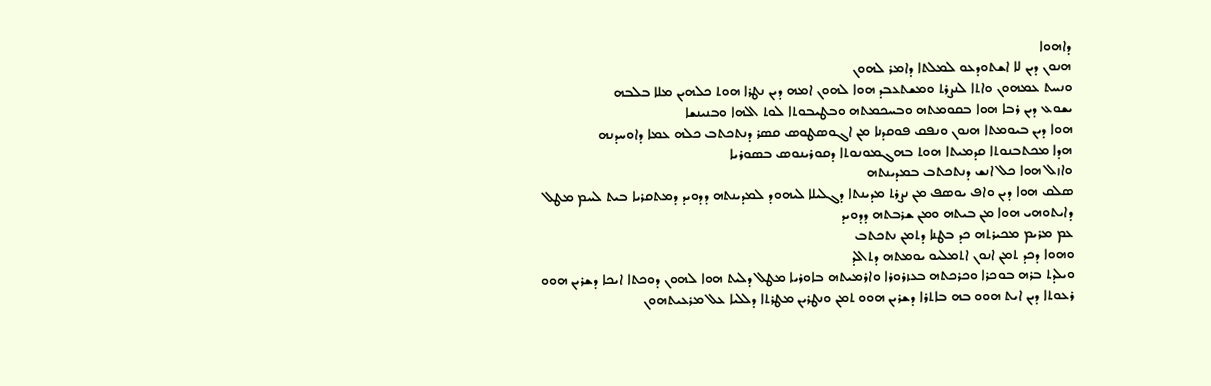ܕܐܗܘܐ
ܗܢܘܢ ܕܝܢ ܠܐ ܐܫܬܘܕܥܘ ܠܡܠܬܐ ܕܐܡܪ ܠܗܘܢ
ܘܢܚܬ ܥܡܗܘܢ ܘܐܬܐ ܠܢܨܪܬ ܘܡܫܬܥܒܕ ܗܘܐ ܠܗܘܢ ܐܡܗ ܕܝܢ ܢܛܪܐ ܗܘܬ ܟܠܗܝܢ ܡܠܐ ܒܠܒܗ
ܝܫܘܥ ܕܝܢ ܪܒܐ ܗܘܐ ܒܩܘܡܬܗ ܘܒܚܟܡܬܗ ܘܒܛܝܒܘܬܐ ܠܘܬ ܐܠܗܐ ܘܒܢܝܢܫܐ
ܗܘܐ ܕܝܢ ܒܝܘܡܬܐ ܗܢܘܢ ܘܢܦܩ ܦܘܩܕܢܐ ܡܢ ܐܓܘܣܛܘܣ ܩܣܪ ܕܢܬܟܬܒ ܟܠܗ ܥܡܐ ܕܐܘܚܕܢܗ
ܗܕܐ ܡܟܬܒܢܘܬܐ ܩܕܡܝܬܐ ܗܘܬ ܒܗܓܡܘܢܘܬܐ ܕܩܘܪܝܢܘܣ ܒܣܘܪܝܐ
ܘܐܙܠ ܗܘܐ ܟܠ ܐܢܫ ܕܢܬܟܬܒ ܒܡܕܝܢܬܗ
ܣܠܩ ܗܘܐ ܕܝܢ ܘܐܦ ܝܘܣܦ ܡܢ ܢܨܪܬ ܡܕܝܢܬܐ ܕܓܠܝܠܐ ܠܝܗܘܕ ܠܡܕܝܢܬܗ ܕܕܘܝܕ ܕܡܬܩܪܝܐ ܒܝܬ ܠܚܡ ܡܛܠ ܕܐܝܬܘܗܝ ܗܘܐ ܡܢ ܒܝܬܗ ܘܡܢ ܫܪܒܬܗ ܕܕܘܝܕ
ܥܡ ܡܪܝܡ ܡܟܝܪܬܗ ܟܕ ܒܛܢܐ ܕܬܡܢ ܢܬܟܬܒ
ܘܗܘܐ ܕܟܕ ܬܡܢ ܐܢܘܢ ܐܬܡܠܝܘ ܝܘܡܬܗ ܕܬܐܠܕ
ܘܝܠܕܬ ܒܪܗ ܒܘܟܪܐ ܘܟܪܟܬܗ ܒܥܙܪܘܪܐ ܘܐܪܡܝܬܗ ܒܐܘܪܝܐ ܡܛܠ ܕܠܝܬ ܗܘܐ ܠܗܘܢ ܕܘܟܬܐ ܐܝܟܐ ܕܫܪܝܢ ܗܘܘ
ܪܥܘܬܐ ܕܝܢ ܐܝܬ ܗܘܘ ܒܗ ܒܐܬܪܐ ܕܫܪܝܢ ܗܘܘ ܬܡܢ ܘܢܛܪܝܢ ܡܛܪܬܐ ܕܠܠܝܐ ܥܠ ܡܪܥܝܬܗܘܢ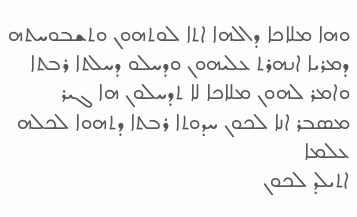ܘܗܐ ܡܠܐܟܐ ܕܐܠܗܐ ܐܬܐ ܠܘܬܗܘܢ ܘܬܫܒܘܚܬܗ ܕܡܪܝܐ ܐܢܗܪܬ ܥܠܝܗܘܢ ܘܕܚܠܘ ܕܚܠܬܐ ܪܒܬܐ
ܘܐܡܪ ܠܗܘܢ ܡܠܐܟܐ ܠܐ ܬܕܚܠܘܢ ܗܐ ܓܝܪ ܡܣܒܪ ܐܢܐ ܠܟܘܢ ܚܕܘܬܐ ܪܒܬܐ ܕܬܗܘܐ ܠܟܠܗ ܥܠܡܐ
ܐܬܝܠܕ ܠܟܘܢ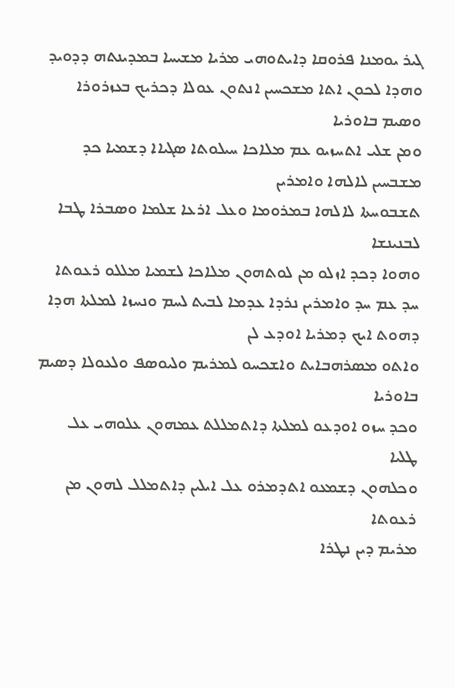ܓܝܪ ܝܘܡܢܐ ܦܪܘܩܐ ܕܐܝܬܘܗܝ ܡܪܝܐ ܡܫܝܚܐ ܒܡܕܝܢܬܗ ܕܕܘܝܕ
ܘܗܕܐ ܠܟܘܢ ܐܬܐ ܡܫܟܚܝܢ ܐܢܬܘܢ ܥܘܠܐ ܕܟܪܝܟ ܒܥܙܪܘܪܐ ܘܣܝܡ ܒܐܘܪܝܐ
ܘܡܢ ܫܠܝ ܐܬܚܙܝܘ ܥܡ ܡܠܐܟܐ ܚܝܠܘܬܐ ܣܓܝܐܐ ܕܫܡܝܐ ܟܕ ܡܫܒܚܝܢ ܠܐܠܗܐ ܘܐܡܪܝܢ
ܬܫܒܘܚܬܐ ܠܐܠܗܐ ܒܡܪܘܡܐ ܘܥܠ ܐܪܥܐ ܫܠܡܐ ܘܣܒܪܐ ܛܒܐ ܠܒܢܝܢܫܐ
ܘܗܘܐ ܕܟܕ ܐܙܠܘ ܡܢ ܠܘܬܗܘܢ ܡܠܐܟܐ ܠܫܡܝܐ ܡܠܠܘ ܪܥܘܬܐ ܚܕ ܥܡ ܚܕ ܘܐܡܪܝܢ ܢܪܕܐ ܥܕܡܐ ܠܒܝܬ ܠܚܡ ܘܢܚܙܐ ܠܡܠܬܐ ܗܕܐ ܕܗܘܬ ܐܝܟ ܕܡܪܝܐ ܐܘܕܥ ܠܢ
ܘܐܬܘ ܡܣܪܗܒܐܝܬ ܘܐܫܟܚܘ ܠܡܪܝܡ ܘܠܝܘܣܦ ܘܠܥܘܠܐ ܕܣܝܡ ܒܐܘܪܝܐ
ܘܟܕ ܚܙܘ ܐܘܕܥܘ ܠܡܠܬܐ ܕܐܬܡܠܠܬ ܥܡܗܘܢ ܥܠܘܗܝ ܥܠ ܛܠܝܐ
ܘܟܠܗܘܢ ܕܫܡܥܘ ܐܬܕܡܪܘ ܥܠ ܐܝܠܝܢ ܕܐܬܡܠܠ ܠܗܘܢ ܡܢ ܪܥܘܬܐ
ܡܪܝܡ ܕܝܢ ܢܛܪܐ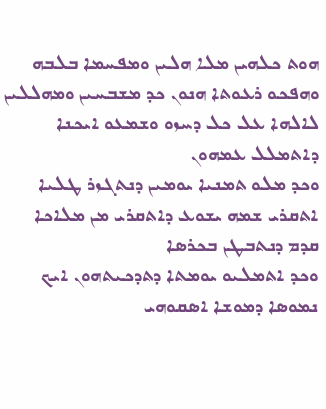ܗܘܬ ܟܠܗܝܢ ܡܠܐ ܗܠܝܢ ܘܡܦܚܡܐ ܒܠܒܗ
ܘܗܦܟܘ ܪܥܘܬܐ ܗܢܘܢ ܟܕ ܡܫܒܚܝܢ ܘܡܗܠܠܝܢ ܠܐܠܗܐ ܥܠ ܟܠ ܕܚܙܘ ܘܫܡܥܘ ܐܝܟܢܐ ܕܐܬܡܠܠ ܥܡܗܘܢ
ܘܟܕ ܡܠܘ ܬܡܢܝܐ ܝܘܡܝܢ ܕܢܬܓܙܪ ܛܠܝܐ ܐܬܩܪܝ ܫܡܗ ܝܫܘܥ ܕܐܬܩܪܝ ܡܢ ܡܠܐܟܐ ܩܕܡ ܕܢܬܒܛܢ ܒܟܪܣܐ
ܘܟܕ ܐܬܡܠܝܘ ܝܘܡܬܐ ܕܬܕܟܝܬܗܘܢ ܐܝܟ ܢܡܘܣܐ ܕܡܘܫܐ ܐܣܩܘܗܝ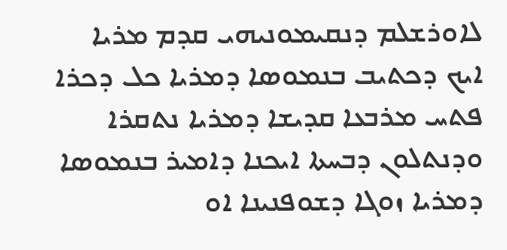ܠܐܘܪܫܠܡ ܕܢܩܝܡܘܢܝܗܝ ܩܕܡ ܡܪܝܐ
ܐܝܟ ܕܟܬܝܒ ܒܢܡܘܣܐ ܕܡܪܝܐ ܟܠ ܕܟܪܐ ܦܬܚ ܡܪܒܥܐ ܩܕܝܫܐ ܕܡܪܝܐ ܢܬܩܪܐ
ܘܕܢܬܠܘܢ ܕܒܚܬܐ ܐܝܟܢܐ ܕܐܡܝܪ ܒܢܡܘܣܐ ܕܡܪܝܐ ܙܘܓܐ ܕܫܘܦܢܝܢܐ ܐܘ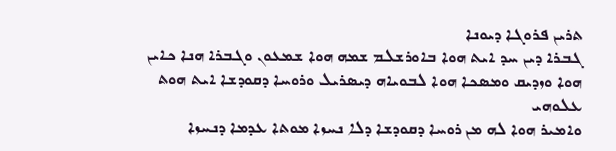ܬܪܝܢ ܦܪܘܓܐ ܕܝܘܢܐ
ܓܒܪܐ ܕܝܢ ܚܕ ܐܝܬ ܗܘܐ ܒܐܘܪܫܠܡ ܫܡܗ ܗܘܐ ܫܡܥܘܢ ܘܓܒܪܐ ܗܢܐ ܟܐܝܢ ܗܘܐ ܘܙܕܝܩ ܘܡܣܟܐ ܗܘܐ ܠܒܘܝܐܗ ܕܝܣܪܝܠ ܘܪܘܚܐ ܕܩܘܕܫܐ ܐܝܬ ܗܘܬ ܥܠܘܗܝ
ܘܐܡܝܪ ܗܘܐ ܠܗ ܡܢ ܪܘܚܐ ܕܩܘܕܫܐ ܕܠܐ ܢܚܙܐ ܡܘܬܐ ܥܕܡܐ ܕܢܚܙܐ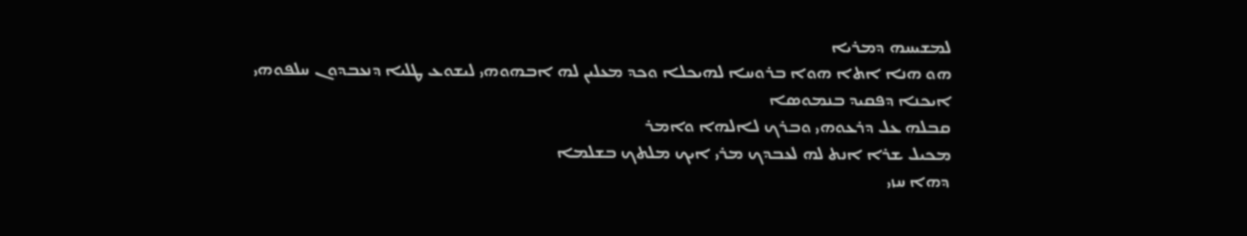ܠܡܫܝܚܗ ܕܡܪܝܐ
ܗܘ ܗܢܐ ܐܬܐ ܗܘܐ ܒܪܘܚܐ ܠܗܝܟܠܐ ܘܟܕ ܡܥܠܝܢ ܠܗ ܐܒܗܘܗܝ ܠܝܫܘܥ ܛܠܝܐ ܕܢܥܒܕܘܢ ܚܠܦܘܗܝ ܐܝܟܢܐ ܕܦܩܝܕ ܒܢܡܘܣܐ
ܩܒܠܗ ܥܠ ܕܪܥܘܗܝ ܘܒܪܟ ܠܐܠܗܐ ܘܐܡܪ
ܡܟܝܠ ܫܪܐ ܐܢܬ ܠܗ ܠܥܒܕܟ ܡܪܝ ܐܝܟ ܡܠܬܟ ܒܫܠܡܐ
ܕܗܐ ܚܙܝ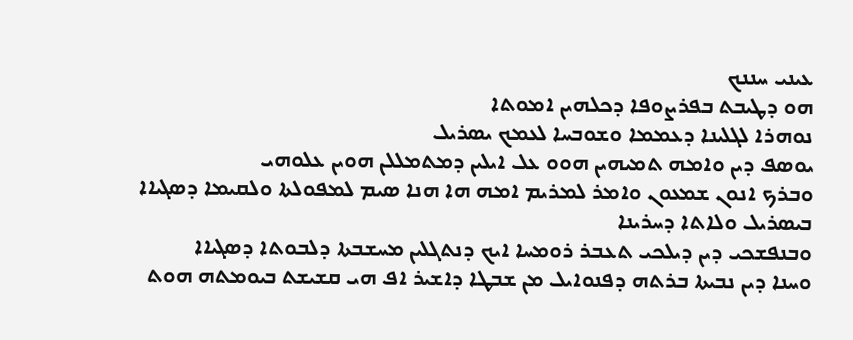ܥܝܢܝ ܚܢܢܟ
ܗܘ ܕܛܝܒܬ ܒܦܪܨܘܦܐ ܕܟܠܗܝܢ ܐܡܘܬܐ
ܢܘܗܪܐ ܠܓܠܝܢܐ ܕܥܡܡܐ ܘܫܘܒܚܐ ܠܥܡܟ ܝܣܪܝܠ
ܝܘܣܦ ܕܝܢ ܘܐܡܗ ܬܡܝܗܝܢ ܗܘܘ ܥܠ ܐܝܠܝܢ ܕܡܬܡܠܠܢ ܗܘܝܢ ܥܠܘܗܝ
ܘܒܪܟ ܐܢܘܢ ܫܡܥܘܢ ܘܐܡܪ ܠܡܪܝܡ ܐܡܗ ܗܐ ܗܢܐ ܣܝܡ ܠܡܦܘܠܬܐ ܘܠܩܝܡܐ ܕܣܓܝܐܐ ܒܝܣܪܝܠ ܘܠܐܬܐ ܕܚܪܝܢܐ
ܘܒܢܦܫܟܝ ܕܝܢ ܕܝܠܟܝ ܬܥܒܪ ܪܘܡܚܐ ܐܝܟ ܕܢܬܓܠܝܢ ܡܚܫܒܬܐ ܕܠܒܘܬܐ ܕܣܓܝܐܐ
ܘܚܢܐ ܕܝܢ ܢܒܝܬܐ ܒܪܬܗ ܕܦܢܘܐܝܠ ܡܢ ܫܒܛܐ ܕܐܫܝܪ ܐܦ ܗܝ ܩܫܝܫܬ ܒܝܘܡܬܗ ܗܘܬ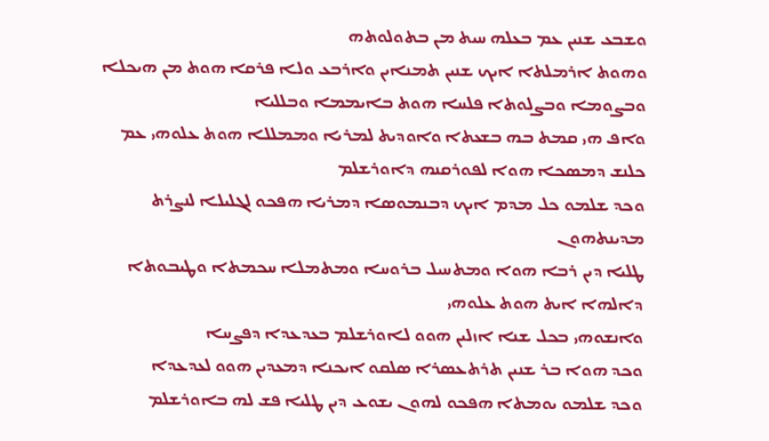ܘܫܒܥ ܫܢܝܢ ܥܡ ܒܥܠܗ ܚܝܬ ܡܢ ܒܬܘܠܘܬܗ
ܘܗܘܬ ܐܪܡܠܬܐ ܐܝܟ ܫܢܝܢ ܬܡܢܐܝܢ ܘܐܪܒܥ ܘܠܐ ܦܪܩܐ ܗܘܬ ܡܢ ܗܝܟܠܐ ܘܒܨܘܡܐ ܘܒܨܠܘܬܐ ܦܠܚܐ ܗܘܬ ܒܐܝܡܡܐ ܘܒܠܠܝܐ
ܘܐܦ ܗܝ ܩܡܬ ܒܗ ܒܫܥܬܐ ܘܐܘܕܝܬ ܠܡܪܝܐ ܘܡܡܠܠܐ ܗܘܬ ܥܠܘܗܝ ܥܡ ܟܠܢܫ ܕܡܣܟܐ ܗܘܐ ܠܦܘܪܩܢܗ ܕܐܘܪܫܠܡ
ܘܟܕ ܫܠܡܘ ܟܠ ܡܕܡ ܐܝܟ ܕܒܢܡܘܣܐ ܕܡܪܝܐ ܗܦܟܘ ܠܓܠܝܠܐ ܠܢܨܪܬ ܡܕܝܢܬܗܘܢ
ܛܠܝܐ ܕܝܢ ܪܒܐ ܗܘܐ ܘܡܬܚܝܠ ܒܪܘܚܐ ܘܡܬܡܠܐ ܚܟܡܬܐ ܘܛܝܒܘܬܐ ܕܐܠܗܐ ܐܝܬ ܗܘܬ ܥܠܘܗܝ
ܘܐܢܫܘܗܝ ܒܟܠ ܫܢܐ ܐܙܠܝܢ ܗܘܘ ܠܐܘܪܫܠܡ ܒܥܕܥܕܐ ܕܦܨܚܐ
ܘܟܕ ܗܘܐ ܒܪ ܫܢܝܢ ܬܪܬܥܣܪܐ ܣܠܩܘ ܐܝܟܢܐ ܕܡܥܕܝܢ ܗܘܘ ܠܥܕܥܕܐ
ܘܟܕ ܫܠܡܘ ܝܘܡܬܐ ܗܦܟܘ ܠܗܘܢ ܝܫܘܥ ܕܝܢ ܛܠܝܐ ܦܫ ܠܗ ܒܐܘܪܫܠܡ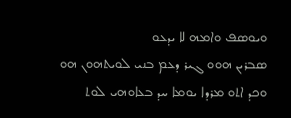ܘܝܘܣܦ ܘܐܡܗ ܠܐ ܝܕܥܘ
ܣܒܪܝܢ ܗܘܘ ܓܝܪ ܕܥܡ ܒܢܝ ܠܘܝܬܗܘܢ ܗܘ ܘܟܕ ܐܬܘ ܡܪܕܐ ܝܘܡܐ ܚܕ ܒܥܐܘܗܝ ܠܘܬ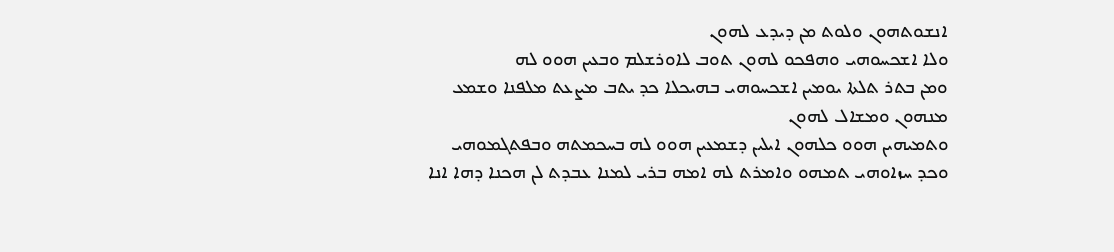ܐܢܫܘܬܗܘܢ ܘܠܘܬ ܡܢ ܕܝܕܥ ܠܗܘܢ
ܘܠܐ ܐܫܟܚܘܗܝ ܘܗܦܟܘ ܠܗܘܢ ܬܘܒ ܠܐܘܪܫܠܡ ܘܒܥܝܢ ܗܘܘ ܠܗ
ܘܡܢ ܒܬܪ ܬܠܬܐ ܝܘܡܝܢ ܐܫܟܚܘܗܝ ܒܗܝܟܠܐ ܟܕ ܝܬܒ ܡܨܥܬ ܡܠܦܢܐ ܘܫܡܥ ܡܢܗܘܢ ܘܡܫܐܠ ܠܗܘܢ
ܘܬܡܝܗܝܢ ܗܘܘ ܟܠܗܘܢ ܐܝܠܝܢ ܕܫܡܥܝܢ ܗܘܘ ܠܗ ܒܚܟܡܬܗ ܘܒܦܬܓܡܘܗܝ
ܘܟܕ ܚܙܐܘܗܝ ܬܡܗܘ ܘܐܡܪܬ ܠܗ ܐܡܗ ܒܪܝ ܠܡܢܐ ܥܒܕܬ ܠܢ ܗܟܢܐ ܕܗܐ ܐܢܐ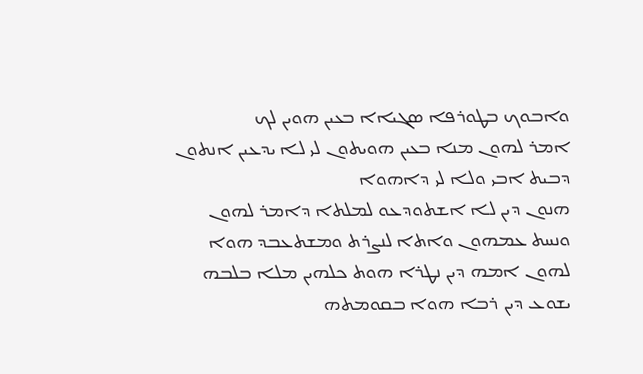ܘܐܒܘܟ ܒܛܘܪܦܐ ܣܓܝܐܐ ܒܥܝܢ ܗܘܝܢ ܠܟ
ܐܡܪ ܠܗܘܢ ܡܢܐ ܒܥܝܢ ܗܘܝܬܘܢ ܠܝ ܠܐ ܝܕܥܝܢ ܐܢܬܘܢ ܕܒܝܬ ܐܒܝ ܘܠܐ ܠܝ ܕܐܗܘܐ
ܗܢܘܢ ܕܝܢ ܠܐ ܐܫܬܘܕܥܘ ܠܡܠܬܐ ܕܐܡܪ ܠܗܘܢ
ܘܢܚܬ ܥܡܗܘܢ ܘܐܬܐ ܠܢܨܪܬ ܘܡܫܬܥܒܕ ܗܘܐ ܠܗܘܢ ܐܡܗ ܕܝܢ ܢܛܪܐ ܗܘܬ ܟܠܗܝܢ ܡܠܐ ܒܠܒܗ
ܝܫܘܥ ܕܝܢ ܪܒܐ ܗܘܐ ܒܩܘܡܬܗ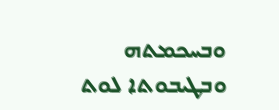ܘܒܚܟܡܬܗ ܘܒܛܝܒܘܬܐ ܠܘܬ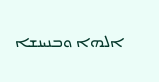ܐܠܗܐ ܘܒܢܝܢܫܐ